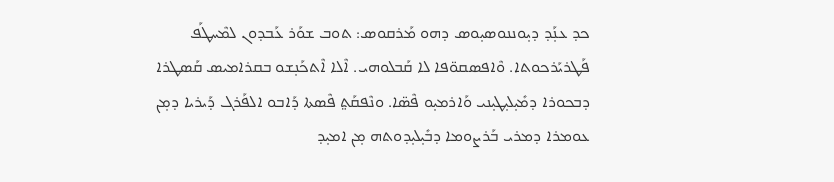ܟܕ ܥܢ̣ܰܕ ܕܝ̣ܘܢܢܘܣܝ̣ܘܣ ܕܗܘ ܡܰܪܩܘܣ: ܬܘܒ ܫܘܰܪ ܥܰܒܕܘܢ ܠܡܶܚܛܰܦ ܦܰܛܪܝܰܪܟܘܬܐ. ܘܶܐܦܣܩܘ̈ܦܐ ܠܐ ܩܰܒܠܘܗܝ. ܐܶܠܐ ܐܶܬܟܰܢ̣ܫܘ ܒܩܪܐܡܝܣ ܩܰܣܛܪܐ ܕܒܟܘܪܐ ܕܡܺܝ̣ܠܝ̣ܛܝ̣ܢܝ ܘܰܐܪܡܝ̣ܘ ܦܶܣ̈ܐ. ܘܢܶܦܩܰܬ݀ ܦܶܣܬܐ ܕܰܐܒܘ ܐܠܦܰܪܓ ܕܰܝܪܝܐ ܕܡ̣ܢ ܥܘܡܪܐ ܕܡܪܝ ܒܰܪܨܘܡܐ ܕܒܺܝ̣ܠܝ̣ܕܘܬܗ ܡ̣ܢ ܐܡܝ̣ܕ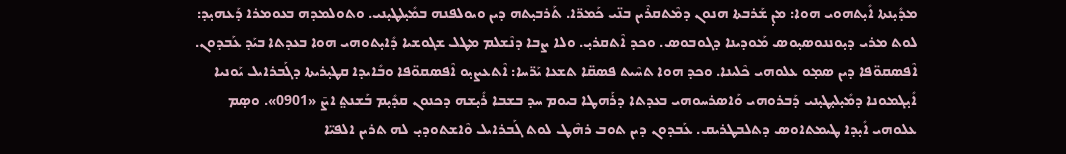ܡܕܺܝ̣ܢܬܐ ܐܺܝ̣ܬܗܘܝ ܗܘܐ: ܡܢ̣ ܫܰܪܒܬܐ ܗܢܘܢ ܕܡܶܬܩܪܶܝܢ ܒܢ̈ܝ ܟܰܡܪ̈ܐ. ܬܰܪܒܝ̣ܬܗ ܕܝܢ ܘܝܘܠܦܢܗ ܒܡܺܝ̣ܠܛܝ̣ܢܝ. ܘܬܘܠܡܕܗ ܒܥܘܡܪܐ ܕܰܥܗܝ̣ܕ: ܠܘܬ ܡܪܝ ܕܝ̣ܘܢܢܘܣܝ̣ܘܣ ܡܰܘܕܝܢܐ ܕܓܘܒܘܣ. ܘܟܕ ܐܶܬܩܪܝ̣. ܘܠܐ ܨܒܐ ܕܢܶܫܠܡ ܡܛܠ ܫܓܘܫܝܐ ܕܺܐܝ̣ܬܘܗܝ ܗܘܐ ܒܥܕܬܐ ܒܝܰܕ ܥܰܒܕܘܢ. ܐܶܦܣܩܘ̈ܦܐ ܕܝܢ ܣܡ̣ܘ ܥܠܘܗܝ ܟܶܠܝܢܐ. ܘܟܕ ܗܘܐ ܬܚܶܝܬ ܦܣܩ̈ܐ ܬܫܥܐ ܝܰܪ̈ܚܐ: ܐܶܬܥܨܝ̣ܘ ܐܶܦܣܩܘ̈ܦܐ ܘܒܺܐܝܕܐ ܩܛܝ̣ܪܝܬܐ ܕܓܰܒܪܐܝܠ ܝܰܘܢܝܐ ܐܺܝ̣ܓܡܘܢܐ ܕܡܺܝ̣ܠܝ̣ܛܝ̣ܢܝ ܕܰܒܪܘܗܝ ܘܰܐܣܪܚܘܗܝ ܒܥܕܬܐ ܕܪܰܗܛܐ ܒܝܘܡ ܚܕ ܒܫܒܐ ܪܺܝ̣ܫܗ ܕܟܢܘܢ ܩܕܺܝ̣ܡ ܒܰܫܢܬ݀ ܐܨ̄ «0901». ܘܣ̣ܡ ܥܠܘܗܝ ܐܺܝ̣ܕܐ ܛܝܡܬܐܘܣ ܕܬܠܒܛܪܝܩ. ܥܰܒܕܘܢ ܕܝܢ ܬܘܒ ܪܗܶܛ ܠܘܬ ܓܰܒܪܐܝܠ ܘܶܐܫܬܘܕܝ̣ ܠܗ ܬܪܝܢ ܐܠܦܝ̈ܐ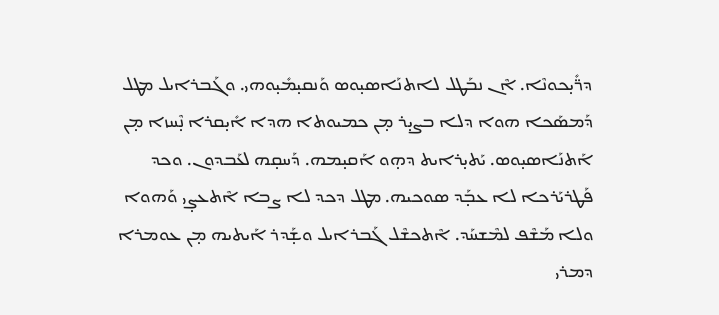ܕܪ̈ܺܝ̣ܟܘܢܶܐ. ܐܶܢ ܢܒܰܛܠ ܠܐܬܢܰܐܣܝ̣ܘܣ ܘܰܢܩܝ̣ܡܺܝ̣ܘܗܝ. ܘܓܰܒܪܐܝܠ ܡܛܠ ܕܰܡܣܰܟܐ ܗܘܐ ܕܠܐ ܒܨܝ̣ܪ ܡ̣ܢ ܟܡܝܘܬܐ ܗܕܐ ܐܺܝ̣ܩܪܐ ܢ̣ܶܚܙܐ ܡ̣ܢ ܐܰܬܢܰܐܣܝ̣ܘܣ. ܝܰܬܝ̣ܪܐܝܬ ܕܗ̣ܘ ܐܰܩܝ̣ܡܗ. ܕܰܚܩ̣ܗ ܠܥܰܒܕܘܢ. ܘܟܕ ܦܰܛܪܝܰܪܟܐ ܠܐ ܥܒ̣ܰܕ ܣܘܟܝܗ. ܡܛܠ ܕܟܕ ܠܐ ܨܒܐ ܐܶܬܥܨ̣ܝ ܘܰܗܘܐ ܘܠܐ ܡܰܫܶܦ ܠܡܶܫܚܰܕ. ܐܶܬܟܫܶܠ ܓܰܒܪܐܝܠ ܘܫ̣ܰܕܪ ܐܰܝܬܝܗ ܡ̣ܢ ܥܘܡܪܐ ܕܡܪܝ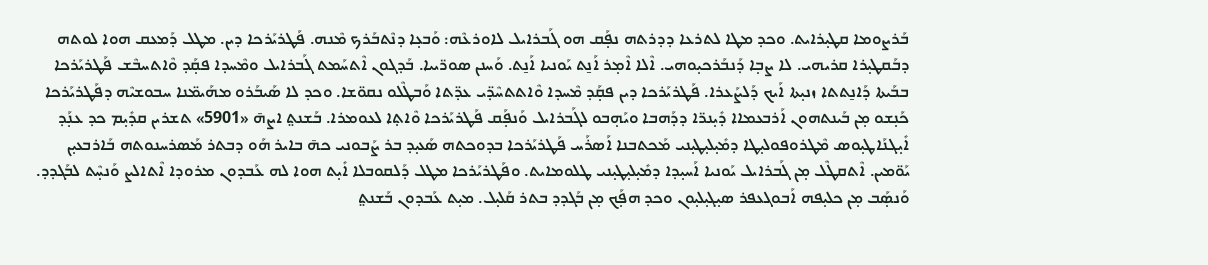ܒܰܪܨܘܡܐ ܩܛܝ̣ܪܐܝܬ. ܘܟܕ ܡܛܐ ܠܬܪܥܐ ܕܕܪܬܗ ܢܦ̣ܰܩ ܗܘ ܓܰܒܪܐܝܠ ܠܐܘܪܥܶܗ: ܘܰܒܥ̣ܐ ܕܢܶܬܒܰܪܟ ܡܶܢܗ. ܦܰܛܪܝܰܪܟܐ ܕܝܢ. ܡܛܠ ܕܰܡܥܩ ܗܘܐ ܠܘܬܗ ܕܒܰܩܛܝ̣ܪܐ ܩܪܝܗܝ. ܠܐ ܨܒ̣ܐ ܕܰܢܒܰܪܟܝ̣ܘܗܝ. ܐܶܠܐ ܐܶܡ̣ܪ ܐܰܢ̱ܬ ܝܰܘܢܝܐ ܐܰܢ̱ܬ. ܘܰܚܢܢ ܣܘܪ̈ܝܝܐ. ܒܰܕܓܘܢ ܐܶܬܚܰܡܬ ܓܰܒܪܐܝܠ ܘܡܶܚܕܐ ܦܩ̣ܰܕ ܘܶܐܬܚܒܶܫ ܦܰܛܪܝܰܪܟܐ ܒܒܰܝܬܐ ܕܰܐܢ̱ܬܬܐ ܙܢܝ̣ܬܐ ܐܰܝܟ ܕܰܠܨܰܥܪܐ. ܦܰܛܪܝܰܪܟܐ ܕܝܢ ܦܩ̣ܰܕ ܡܶܚܕܐ ܘܶܐܬܬܚܶܕ̈ܝ ܥܕ̈ܬܐ ܘܰܒܛܶܠܘ ܢܩܘ̈ܫܐ. ܘܟܕ ܠܐ ܣܰܝܒܰܪܘ ܡܗܰܝܡ̈ܢܐ ܚܒܘܫܝܶܗ ܕܦܰܛܪܝܰܪܟܐ ܟܰܢ̣ܫܘ ܡ̣ܢ ܒܰܝܢܬܗܘܢ ܐܰܪܒܥܡܐܐ ܕܺܝ̣ܢܪ̈ܐ ܕܕܰܗܒܐ ܘܝܰܗ̣ܒܘ ܠܓܰܒܪܐܝܠ ܘܰܢܦ̣ܰܩ ܦܰܛܪܝܰܪܟܐ ܘܶܐܬ̣ܐ ܠܥܘܡܪܐ. ܒܰܫܢܬ݀ ܐܨܗ̄ «5901» ܬܫܪܝܢ ܩܕܺܝ̣ܡ ܟܕ ܥܢ̣ܰܕ ܐܺܝ̣ܓܢܰܐܛܝ̣ܘܣ ܡܶܛܪܘܦܘܠܝ̣ܛܐ ܕܡܺܝ̣ܠܝ̣ܛܝ̣ܢܝ ܡܰܟܬܒܢܐ ܐܰܣܪܰܚ ܦܰܛܪܝܰܪܟܐ ܒܕܘܟܬܗ ܣܰܥܝ̣ܕ ܒܪ ܨܰܒܘܢܝ ܟܗ̄ ܒܐܝܪ ܗܰܘ ܕܒܬܪ ܡܰܣܪܚܢܘܬܗ ܒܰܐܪܒܥܝ̣ܢ ܝܰܘ̈ܡܝܢ. ܐܶܬܩܛܶܠ ܡ̣ܢ ܓܰܒܪܐܝܠ ܝܰܘܢܝܐ ܐܰܚܝ̣ܕܐ ܕܡܺܝ̣ܠܝ̣ܛܝ̣ܢܝ ܛܠܘܡܐܝܬ. ܘܦܰܛܪܝܰܪܟܐ ܡܛܠ ܕܰܠܩܘܒܠܐ ܐܺܝ̣ܬ ܗܘܐ ܠܗ ܥܰܒܕܘܢ ܡܪܘܕܐ ܐܶܬܐܠܨ ܘܰܢܚ̣ܶܬ ܠܒܰܓܕܕ. ܘܰܢܣ̣ܰܒ ܡ̣ܢ ܟܠܝ̣ܦܗ ܐܰܒܘܓܥܦܪ ܣܝ̣ܓܝ̣ܠܝ̣ܘܢ ܘܟܕ ܗܦ̣ܰܟ ܡ̣ܢ ܒܰܓܕܕ ܒܬܪ ܩܰܠܝ̣ܠ. ܡܝ̣ܬ ܥܰܒܕܘܢ ܒܰܫܢܬ݀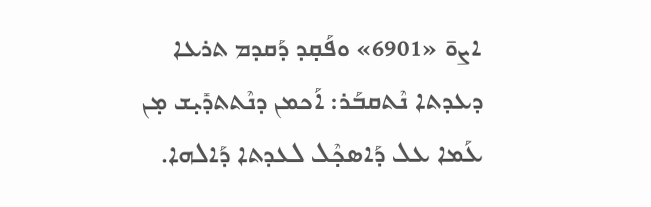ܐܨܘ̄ «6901» ܘܦܰܩ̣ܕ ܕܰܩܕܡ ܬܪܥܐ ܕܥܕܬܐ ܢܶܬܩܒܰܪ: ܐܰܟܡܢ ܕܢܶܬܬܕܺܝ̣ܫ ܡ̣ܢ ܥܰܡܐ ܥܠ ܕܰܐܣܟ̣ܶܠ ܠܥܕܬܐ ܕܰܐܠܗܐ.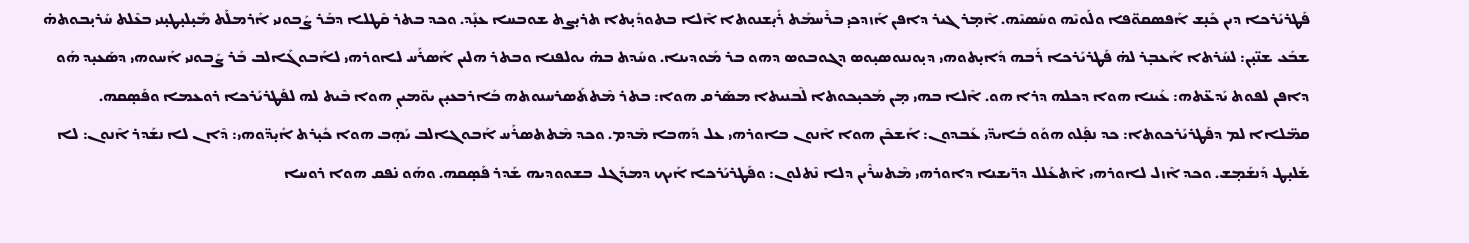ܦܰܛܪܝܰܪܟܐ ܕܝܢ ܟܰܢ̣ܫ ܐܰܦܣܩܘ̈ܦܐ ܘܠܰܘܝܶܗ ܘܚܰܣܝܶܗ. ܐܶܡ̣ܪ ܓܝܪ ܕܐܦܢ ܐܰܙܕܟܝ̣ ܒܪܶܚܡܰܬ ܪܺܝ̣ܫܢܘܬܐ ܐܶܠܐ ܒܬܘܕܺܝ̣ܬܐ ܬܪܝ̣ܨܬ ܫܘܒܚܐ ܥܢ̣ܰܕ. ܘܟܕ ܒܬܪ ܩܶܛܠܐ ܕܒܰܪ ܨܰܒܘܢܝ ܐܰܪܡܠܰܬ ܡܺܝ̣ܠܝ̣ܛܝ̣ܢܝ ܒܥܶܠܬ ܚܰܪܝ̣ܒܘܬܗ̇ ܫܒܰܥ ܫܢ̈ܝ̣ܢ: ܠܚܰܪܬܐ ܐܰܥܒ̣ܪ ܠܗ̇ ܦܰܛܪܝܰܪܟܐ ܪܰܒܗ ܕܺܐܝ̣ܬܘܗܝ ܕܝ̣ܘܢܢܘܣܝ̣ܘܣ ܕܓܘܒܘܣ ܕܗܘ ܒܪ ܡܰܘܕܝܢܐ. ܘܚܰܕܬ ܒܗ̇ ܝܘܠܦܢܐ ܘܒܬܪ ܗܠܝܢ ܐܰܣܪܰܚ ܠܐܘܪܗܝ ܠܐܰܒܘܓܰܐܠܒ ܒܰܪ ܨܰܒܘܢܝ ܐܰܚܘܗܝ ܕܣܰܥܝ̣ܕ ܗܰܘ ܕܐܦܢ ܠܦܘܬ ܝܰܕܥ̈ܬܗ: ܥܰܝܢܐ ܗܘܐ ܕܟܠܗ ܕܪܐ ܗܘ. ܐܶܠܐ ܒܗܝ ܡ̣ܢ ܡܰܟܝ̣ܟܘܬܐ ܠܶܒܢܝܬܐ ܡܣܰܪܩ ܗܘܐ: ܒܬܪ ܡܶܬܬܰܣܪܚܢܘܬܗ ܒܰܐܪܒܥܝ̣ܢ ܝܘ̈ܡܝܢ̣ ܗܘܐ ܒܶܝܬ ܠܗ ܠܦܰܛܪܝܰܪܟܐ ܪܘܥܡܐ ܘܦܰܣ̣ܩܗ. ܩܡ̈ܠܐܐ ܠܡ ܕܦܰܛܪܝܰܪܟܘܬܐ: ܟܕ ܢܦ̣ܰܠܘ ܗܘܰܘ ܒܺܐܝܕ̈ܝ ܥܰܒܕܘܢ: ܐܰܫܟܶܢ ܗܘܐ ܐܶܢܘܢ ܒܐܘܪܗܝ ܥܠ ܕܰܗܒܐ ܡܶܕܡ. ܘܟܕ ܡܶܬܬܣܪܰܚ ܐܰܒܘܓܐܠܒ ܝܰܗ̣ܒ ܗܘܐ ܟܺܝ̣ܪܬ ܐܺܝ̣ܕ̈ܘܗܝ: ܕܶܐܢ ܠܐ ܢܫܰܕܪ ܐܶܢܘܢ: ܠܐ ܫܰܠܝ̣ܛ ܕܰܢܫܰܡ̣ܫ. ܘܟܕ ܐܶܙܠ ܠܐܘܪܗܝ ܐܶܬܥܰܠܠ ܕܪ̈ܝܫܢܐ ܕܐܘܪܗܝ ܡܶܬܚܪܶܝܢ ܕܠܐ ܢܶܬܠܘܢ: ܘܦܰܛܪܝܰܪܟܐ ܐܰܝܟ ܕܡܕܰܓܠ ܒܫܘܘܕܝܗ ܫܰܕܪ ܦܰܣ̣ܩܗ. ܘܗܰܘ ܢ̇ܦܩ ܗܘܐ ܪܘܚܐ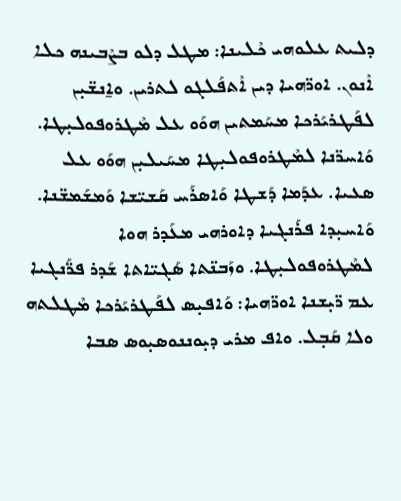ܕܠܝܬ ܥܠܘܗܝ ܟܶܠܝܢܐ: ܡܛܠ ܕܠܘ ܒܨܶܒܝܢܗ ܟܠܐ ܐܶܢܘܢ. ܐܘܪ̈ܗܝܐ ܕܝܢ ܐܶܬܦܰܠܓܘ ܠܬܪܝܢ. ܘܐ̱ܢܫ̈ܝ̣ܢ ܠܦܰܛܪܝܰܪܟܐ ܡܚܰܡܬܝܢ ܗܘܰܘ ܥܠ ܡܶܛܪܘܦܘܠܝ̣ܛܐ. ܘܰܐܚܪ̈ܢܐ ܠܡܶܛܪܘܦܘܠܝ̣ܛܐ ܡܚܰܝܠܝ̣ܢ ܗܘܰܘ ܥܠ ܣܥܝܐ. ܥܕܰܡܐ ܕܰܫܛܐ ܘܰܐܣܪܰܚ ܩܰܫܝ̈ܫܐ ܘܰܡܫܰܡܫ̈ܢܐ. ܘܰܐܚܝ̣ܕܐ ܦܪܰܢܓܝܐ ܕܐܘܪܗܝ ܡܥܰܕܪ ܗܘܐ ܠܡܶܛܪܘܦܘܠܝ̣ܛܐ. ܘܙܰܒܢ̈ܬܐ ܣܰܓܝ̈ܐܬܐ ܫܰܕܪ ܦܪ̈ܰܢܓܝܐ ܥܡ ܪ̈ܝ̣ܫܢܐ ܐܘܪ̈ܗܝܐ: ܘܰܐܦܝ̣ܣ ܠܦܰܛܪܝܰܪܟܐ ܡܶܛܠܬܗ ܘܠܐ ܩܰܒ̣ܠ. ܘܐܦ ܡܪܝ ܕܝ̣ܘܢܢܘܣܝ̣ܘܣ ܣܒܐ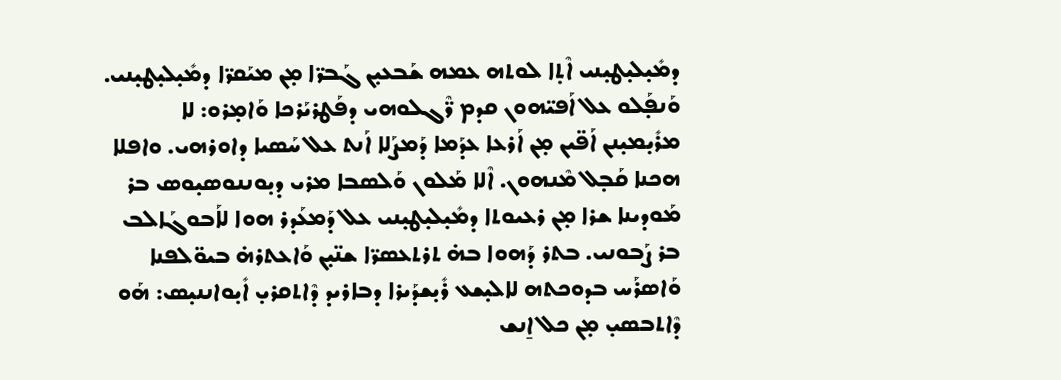ܕܡܺܝ̣ܠܝ̣ܛܝ̣ܢܝ ܐܶܬ̣ܐ ܠܘܬܗ ܥܡܗ ܫܰܒܥܝ̣ܢ ܓܰܒܪ̈ܐ ܡ̣ܢ ܡܝܰܩܪ̈ܐ ܕܡܺܝ̣ܠܝ̣ܛܝ̣ܢܝ. ܘܰܢܦ̣ܰܠܘ ܥܠ ܐܰܦܝ̈ܗܘܢ ܩܕܡ ܪ̈ܶܓܠܘܗܝ ܕܦܰܛܪܝܰܪܟܐ ܘܰܐܡ̣ܪܘ: ܠܐ ܡܪܺܝ̣ܡܝ̣ܢܢ ܐܰܦ̈ܝܢ ܡ̣ܢ ܐܰܪܥܐ ܥܕܰܡܐ ܕܰܡܨܰܠܐ ܐܰܢܬ ܥܠ ܚܰܣܝܐ ܕܐܘܪܗܝ. ܘܐܦܠܐ ܗܟܢܐ ܩܰܒ̣ܠ ܡܶܢܗܘܢ. ܐܶܠܐ ܡܰܠܘܢ ܘܰܠܣܒܐ ܡܪܝ ܕܝ̣ܘܢܢܘܣܝ̣ܘܣ ܒܪ ܡܰܘܕܝܢܐ ܫܪܐ ܡ̣ܢ ܪܥܝܘܬܐ ܕܡܺܝ̣ܠܝ̣ܛܝ̣ܢܝ ܥܠ ܕܰܡܥܰܕܪ ܗܘܐ ܠܐܰܒܘܓܰܐܠܒ ܒܪ ܨܰܒܘܢܝ. ܒܬܪ ܕܰܗܘܐ ܒܗ̇ ܬܪܬܥܣܪ̈ܐ ܫܢ̈ܝ̣ܢ ܘܰܐܥܬܪܗ̇ ܒܝܘ̈ܠܦܢܐ ܘܰܐܣܪܰܚ ܒܕܘܟܬܗ ܠܐܠܝ̣ܫܥ ܪܺܝ̣ܫܕܰܝܪܐ ܕܒܐܪܝܕ ܕܶܐܬܩܪܝ̣ ܐܺܝ̣ܘܐܢܢܝ̣ܣ: ܗܰܘ ܕܶܐܬܒܣܝ̣ ܡ̣ܢ ܟܠ ܐ̱ܢܫ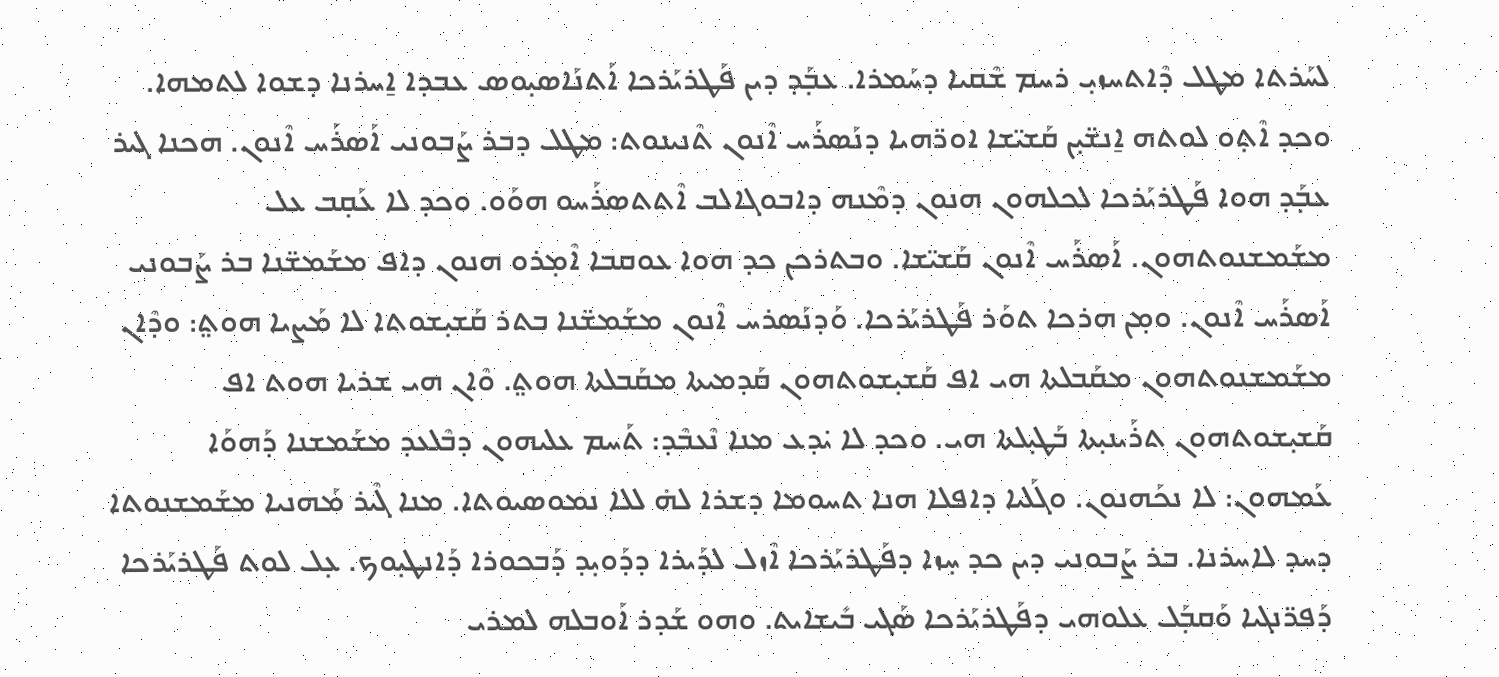ܠܚܰܪܬܐ ܡܛܠ ܕܶܐܬܚܙܝ̣ ܪܚܡ ܫܶܩܝܐ ܕܚܰܡܪܐ. ܥܒ̣ܰܕ ܕܝܢ ܦܰܛܪܝܰܪܟܐ ܐܰܬܢܰܐܣܝ̣ܘܣ ܥܒܕܐ ܐ̱ܚܪܢܐ ܕܫܘܐ ܠܬܡܗܐ. ܘܟܕ ܐܶܬ̣ܘ ܠܘܬܗ ܐ̱ܢܫ̈ܝ̣ܢ ܩܰܫܝ̈ܫܐ ܐܘܪ̈ܗܝܐ ܕܢܰܣܪܰܚ ܐܶܢܘܢ ܬܶܢܝܢܘܬ: ܡܛܠ ܕܒܪ ܨܰܒܘܢܝ ܐܰܣܪܰܚ ܐܶܢܘܢ. ܗܟܢܐ ܓܝܪ ܥܒ̣ܰܕ ܗܘܐ ܦܰܛܪܝܰܪܟܐ ܠܟܠܗܘܢ ܗܢܘܢ ܕܡܶܢܗ ܕܐܒܘܓܐܠܒ ܐܶܬܬܣܪܰܚܘ ܗܘܰܘ. ܘܟܕ ܠܐ ܥܰܩ̣ܒ ܥܠ ܡܫܰܡܫܢܘܬܗܘܢ. ܐܰܣܪܰܚ ܐܶܢܘܢ ܩܰܫܝ̈ܫܐ. ܘܒܬܪܟܢ ܟܕ ܗܘܐ ܥܘܩܒܐ ܐܶܡ̣ܪܘ ܗܢܘܢ ܕܐܦ ܡܫܰܡܫ̈ܢܐ ܒܪ ܨܰܒܘܢܝ ܐܰܣܪܰܚ ܐܶܢܘܢ. ܘܡ̣ܢ ܗܪܟܐ ܬܘܰܪ ܦܰܛܪܝܰܪܟܐ. ܘܰܕܢܰܣܪܚ ܐܶܢܘܢ ܡܫܰܡܫ̈ܢܐ ܒܬܪ ܩܰܫܝ̣ܫܘܬܐ ܠܐ ܡܰܨܝܐ ܗܘܬ݀: ܘܕܶܐܢ ܡܫܰܡܫܢܘܬܗܘܢ ܡܩܰܒܠܬܐ ܗܝ ܐܦ ܩܰܫܝ̣ܫܘܬܗܘܢ ܩܰܕܡܝܬܐ ܡܩܰܒܠܬܐ ܗܘܬ݀. ܘܶܐܢ ܗܝ ܫܪܝܐ ܗܘܬ ܐܦ ܩܰܫܝ̣ܫܘܬܗܘܢ ܬܪܰܝܢܝ̣ܬܐ ܒܰܛܝ̣ܠܬܐ ܗܝ. ܘܟܕ ܠܐ ܝ̇ܕܥ ܡܢܐ ܢܶܥܒܶܕ: ܬܰܚܡ ܥܠܝܗܘܢ ܕܒܶܠܥܕ ܡܫܰܡܫܢܐ ܕܰܗܘܰܐ ܥܰܡܗܘܢ: ܠܐ ܢܟܰܗܢܘܢ. ܘܓܰܠܝܐ ܕܐܦܠܐ ܗܢܐ ܬܚܘܡܐ ܕܫܪܐ ܠܗ̇ ܠܠܐ ܢܡܘܣܝܘܬܐ. ܡܢܐ ܓܶܝܪ ܡܰܗܢܝܐ ܡܫܰܡܫܢܘܬܐ ܕܚܕ ܠܐܚܪܢܐ. ܒܪ ܨܰܒܘܢܝ ܕܝܢ ܟܕ ܚ̣ܙܐ ܕܦܰܛܪܝܰܪܟܐ ܐܶܙܠ ܠܕܰܝܪܐ ܕܕܰܘܝ̣ܕ ܕܰܒܟܘܪܐ ܕܰܐܢܛܝ̣ܘܟ. ܥ̣ܠ ܠܘܬ ܦܰܛܪܝܰܪܟܐ ܕܰܦܪ̈ܢܓܝܐ ܘܰܩܒ̣ܰܠ ܥܠܘܗܝ ܕܦܰܛܪܝܰܪܟܐ ܣܰܓܝ ܒܺܝܫܐܝܬ. ܘܗܘ ܫܰܕܪ ܐܰܘܒܠܗ ܠܡܪܝ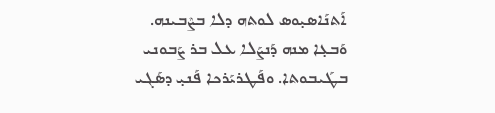ܐܰܬܢܰܐܣܝ̣ܘܣ ܠܘܬܗ ܕܠܐ ܒܨܶܒܝܢܗ. ܘܰܒܥ̣ܐ ܡܢܗ ܕܰܢܨܰܠܐ ܥܠ ܒܪ ܨܰܒܘܢܝ ܒܛܰܝܒܘܬܐ. ܘܦܰܛܪܝܰܪܟܐ ܦܰܢܝ̣ ܕܣܰܓܝ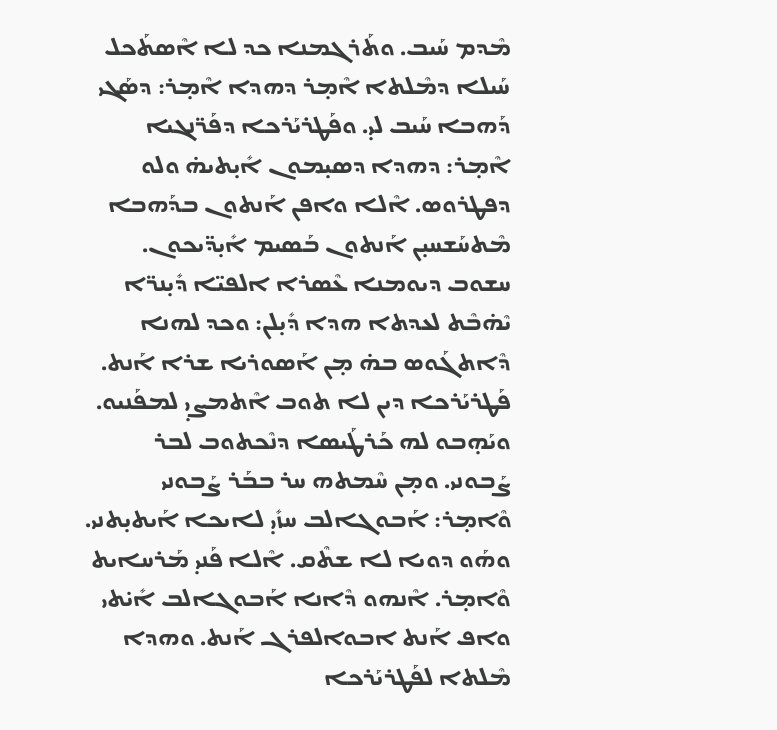ܡܶܕܡ ܚܰܝܒ. ܘܬܰܪܓܡܢܐ ܟܕ ܠܐ ܐܶܣܬܰܟܠ ܚܰܝܠܐ ܕܡܶܠܬܐ ܐܶܡ̣ܪ ܕܗܕܐ ܐܶܡ̣ܪ: ܕܣܰܓܝ ܕܰܗܒܐ ܚܰܝܒ ܠܝ̣. ܘܦܰܛܪܝܰܪܟܐ ܕܦܰܪ̈ܢܓܝܐ ܐܶܡ̣ܪ: ܕܗܕܐ ܕܣܝ̣ܡܘܢ ܐܺܝ̣ܬܝܗ̇ ܘܠܘ ܕܦܛܪܘܣ. ܐܶܠܐ ܘܐܦܢ ܐܰܢܬܘܢ ܒܕܰܗܒܐ ܡܶܬܚܰܫܚܝ̣ܢ ܐܰܢܬܘܢ ܒܰܣܝܡ ܐܺܝ̣ܕ̈ܝܟܘܢ. ܚܫܘܒ ܕܝܘܡܢܐ ܥܶܣܪܐ ܐܠܦܝ̈ܐ ܕܺܝ̣ܢܪ̈ܐ ܝܶܗ̇ܒܶܬ ܠܥܕܬܐ ܗܕܐ ܕܺܝ̣ܠܢ: ܘܟܕ ܠܗܢܐ ܕܶܐܬܓܰܘܣ ܒܗ̇ ܡ̣ܢ ܐܰܣܘܪܝܐ ܫܪܐ ܐܰܢܬ. ܦܰܛܪܝܰܪܟܐ ܕܝܢ ܠܐ ܬܘܒ ܐܶܬܡܨܝ̣ ܠܡܦܰܢܝܘ. ܘܝܰܗ̣ܒܘ ܠܗ ܟܰܪܛܰܝܣܐ ܕܢܶܟܬܘܒ ܠܒܪ ܨܰܒܘܢܝ. ܘܡ̣ܢ ܚܶܡܬܗ ܚܪ ܒܒܰܪ ܨܰܒܘܢܝ ܘܶܐܡ̣ܪ: ܐܰܒܘܓܐܠܒ ܚܙܺܝ̣ ܠܐܝܟܐ ܐܰܝܬܝ̣ܬܢܝ. ܘܗܰܘ ܕܘܝܐ ܠܐ ܫܬܶܩ. ܐܶܠܐ ܦܰܢܝ̣ ܡܰܪܚܐܝܬ ܘܶܐܡ̣ܪ. ܐܶܢܗܘ ܕܶܐܢܐ ܐܰܒܘܓܐܠܒ ܐܺܝ̇ܬܝ ܘܐܦ ܐܰܢܬ ܐܒܘܐܠܦܪܓ ܐܰܢܬ. ܘܗܕܐ ܡܶܠܬܐ ܠܦܰܛܪܝܰܪܟܐ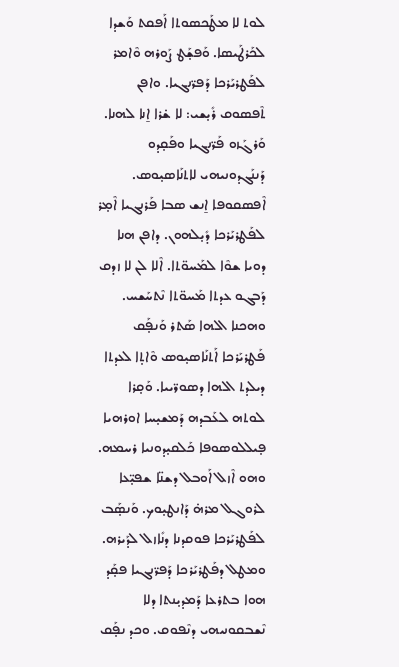ܠܘܬ ܠܐ ܡܛܰܟܣܘܬܐ ܐܰܦܩܬ ܘܰܫܕܐ ܠܟܰܪܛܰܝܣܐ. ܘܰܦܫ̣ܰܛ ܨܰܘܪܗ ܘܶܐܡܪ ܠܦܰܛܪܝܰܪܟܐ ܕܰܦܪ̈ܢܓܝܐ. ܘܐܦܢ ܬܶܦܣܘܩ ܪܺܝ̣ܫܝ: ܠܐ ܫ̇ܪܐ ܐ̱ܢܐ ܠܗܢܐ. ܘܰܪܓܰܙܘ ܦܰܪ̈ܢܓܝܐ ܘܦܰܩ̣ܕܘ ܕܰܢܢܰܓܕܘܢܝܗܝ ܠܐܬܢܰܐܣܝ̣ܘܣ. ܐܶܦܣܩܘܦܐ ܐ̱ܢܫ ܣܒܐ ܦܰܪܢܓܝܐ ܐܶܡ̣ܪ ܠܦܰܛܪܝܰܪܟܐ ܕܺܝ̣ܠܗܘܢ. ܕܐܦܢ ܗܢܐ ܕܘܝܐ ܫܘܶܐ ܠܡܰܚܘ̈ܬܐ. ܐܶܠܐ ܠܢ ܠܐ ܙܕܩ ܕܰܒܓܘ ܥܕܬܐ ܡܰܚܘ̈ܬܐ ܢܶܬܚܰܫܚ. ܘܗܟܢܐ ܐܠܗܐ ܣܰܬܪ ܘܰܢܦ̣ܰܩ ܦܰܛܪܝܰܪܟܐ ܐܰܬܢܰܐܣܝ̣ܘܣ ܘܶܐܬ̣ܐ ܠܥܕܬܐ ܕܝܠܕܬ ܐܠܗܐ ܕܣܘܪ̈ܝܝܐ. ܘܰܩ̣ܪܐ ܠܘܬܗ ܠܥܰܒܕܗ ܕܰܡܫܝ̣ܚܐ ܐܘܪܗܝܐ ܦ̣ܝܠܠܘܣܘܦܐ ܟܰܠܩܝ̣ܕܘܢܝܐ ܪܚܡܗ. ܘܗܘ ܐܶܙܠ ܐܰܘܒܠ ܕܫܢ̈ܐ ܫܦܝ̣̈ܥܐ ܠܪܘܓܠ ܡܪܗ̇ ܕܰܐܢܛܝ̣ܘܟ. ܘܰܢܣ̣ܰܒ ܠܦܰܛܪܝܰܪܟܐ ܦܘܩܕܢܐ ܕܢܺܐܙܠ ܠܕܰܝܪܗ. ܘܡܛܠ ܕܦܰܛܪܝܰܪܟܐ ܕܰܦܪ̈ܢܓܝܐ ܦܩ̣ܰܕ ܗܘܐ ܒܬܪܥܐ ܕܰܡܕܝ̣ܢܬܐ ܕܠܐ ܢܶܫܒܩܘܢܝܗܝ ܕܢܶܦܘܩ. ܘܟܕ ܢܦ̣ܰܩ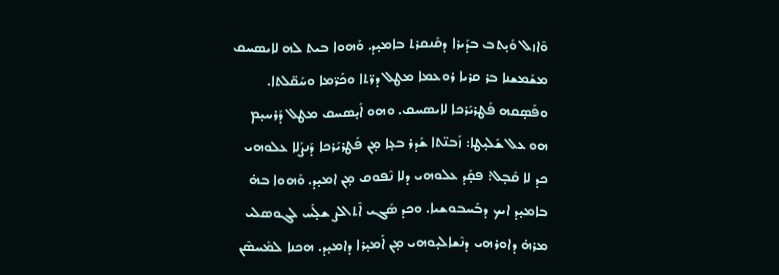ܘܶܐܙܠ ܘܺܝ̣ܬܒ ܒܕܰܝܪܐ ܕܩܰܢܩܪܬ ܒܐܡܝ̣ܕ. ܘܰܗܘܐ ܒܝܬ ܠܗ ܠܐܝܣܚܩ ܡܫܰܡܫܢܐ ܒܪ ܩܪܝܐ ܪܘܥܡܐ ܡܛܠ ܕܪ̈ܬܐ ܘܟܰܪ̈ܡܐ ܘܚܰܩ̈ܠܬܐ. ܘܦܰܣ̣ܩܗ ܦܰܛܪܝܰܪܟܐ ܠܐܝܣܚܩ. ܘܗܘ ܐܺܝ̣ܣܚܩ ܡܛܠ ܕܰܪܚܝ̣ܡ ܗܘ ܥܠ ܫܰܠܝ̣ܛܐ: ܙܰܒܢ̈ܬܐ ܫܰܕܪ ܒܥ̣ܐ ܡ̣ܢ ܦܰܛܪܝܰܪܟܐ ܕܰܢܨܰܠܐ ܥܠܘܗܝ ܟܕ ܠܐ ܩܰܒ̣ܠ: ܦܩ̣ܰܕ ܥܠܘܗܝ ܕܠܐ ܢܶܦܘܩ ܡ̣ܢ ܐܡܝ̣ܕ. ܘܰܗܘܐ ܒܗ̇ ܒܐܡܝ̣ܕ ܐܝܟ ܕܒܰܚܒܘܫܝܐ. ܘܟܕ ܣܰܓܝ ܐܶܬܐܠܨ ܫܠ̣ܰܚ ܠܓܘܣܠܝ ܡܪܗ̇ ܕܐܘܪܗܝ ܕܢܶܫܐܠܝ̣ܘܗܝ ܡ̣ܢ ܐܰܡܝ̣ܪܐ ܕܐܡܝ̣ܕ. ܗܟܢܐ ܠܡܰܚܣܶܢ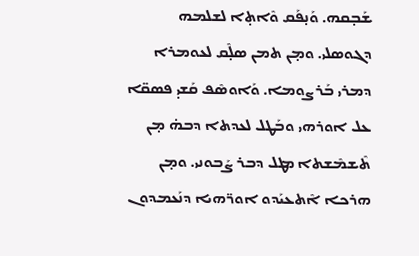ܫܰܒ̣ܩܗ. ܘܰܢ̣ܦܰܩ ܘܶܐܬ̣ܐ ܠܫܠܡܗ ܕܓܘܣܠܝ. ܘܡ̣ܢ ܬܡܢ ܣܠ̣ܶܩ ܠܥܘܡܪܐ ܕܡܪܝ ܒܰܪܨܘܡܐ. ܘܰܐܘܣܶܦ ܩܰܫܝ̣ ܦܣܩ̈ܐ ܥܠ ܐܘܪܗܝ ܘܒܰܛܠ ܠܥܕܬܐ ܕܒܗ̇ ܡ̣ܢ ܬܶܫܡܶܫܬܐ ܡܛܠ ܕܒܪ ܨܰܒܘܢܝ. ܘܡ̣ܢ ܗܪܟܐ ܐܶܬܥܝܰܕܘ ܐܘܪ̈ܗܝܐ ܕܢܰܥܡܕܘܢ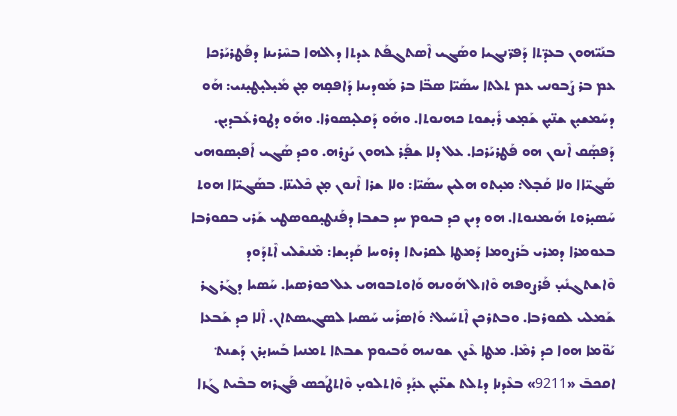ܒܢܰܝ̈ܗܘܢ ܒܥܕ̈ܬܐ ܕܰܦܪ̈ܢܓܝܐ ܘܣܰܓܝ ܐܶܣܬܓܦܰܬ ܥܕܬܐ ܕܐܠܗܐ ܒܚܶܪܝܢܐ ܕܦܰܛܪܝܰܪܟܐ ܥܡ ܒܪ ܨܰܒܘܢܝ ܥܡ ܬܠܬܐ ܚܣܰܝ̈ܐ ܣܒ̈ܐ ܒܪ ܡܰܘܕܝܢܐ ܕܰܐܦܩ̣ܗ ܡ̣ܢ ܡܺܝ̣ܠܝ̣ܛܝ̣ܢܝ: ܗܰܘ ܕܚܰܡܫܝ̣ܢ ܫܢ̈ܝ̣ܢ ܫܰܡ̣ܫ ܪܺܝ̣ܫܘܬ ܟܗܢܘܬܐ. ܘܗܰܘ ܕܰܩܠܝ̣ܣܘܪܐ. ܘܗܰܘ ܕܛܘܪܥܰܒܕܝ̣ܢ. ܕܰܦܣ̣ܰܩ ܐܶܢܘܢ ܗܘ ܦܰܛܪܝܰܪܟܐ. ܥܠ ܕܠܐ ܫܦ̣ܰܪ ܠܗܘܢ ܝܰܨܪܗ. ܘܟܕ ܣܰܓܝ ܐܰܦܝ̣ܣܘܗܝ ܣܰܓܝ̈ܐܐ ܘܠܐ ܩܰܒ̣ܠ: ܡܝ̣ܬܘ ܗܠܝܢ ܚܣܰܝ̈ܐ: ܘܠܐ ܫܪܐ ܐܶܢܘܢ ܡ̣ܢ ܟܶܠܝܢ̈ܐ. ܒܣܰܓܝ̈ܐܐ ܗܘܬ ܚܰܣܝ̣ܪܘܬ ܗܰܝܡܢܘܬܐ. ܗܘ ܕܝܢ ܟܕ ܒܝܘܡ ܚܕ ܒܫܒܐ ܕܦܰܢܛܝ̣ܩܘܣܛܝ ܫܰܪܝ ܒܩܘܪܒܐ ܒܥܘܡܪܐ ܕܡܪܝ ܒܰܪܨܘܡܐ ܕܰܡܛܐ ܠܩܪܝܬܐ ܕܪܘܚܐ ܩܰܕܝ̣ܫܐ: ܡܶܢܫܶܠܝ ܐܶܬܕܰܘܕ ܘܶܐܫܬܓܢܺܝ̣ ܦܰܪܨܘܦܗ ܘܶܐܙܠ ܗܰܘܢܗ ܘܰܐܘܬܒܘܗܝ ܥܠ ܟܘܪܣܝܐ. ܚܰܣܝܐ ܕܓܰܪܓܪ ܫܰܡܠܝ ܠܩܘܪܒܐ. ܘܒܬܪܟܢ ܐܶܬܚܰܝܠ: ܘܰܐܣܪܰܚ ܚܰܣܝܐ ܠܣܓܝܣܬܐܢ. ܐܶܠܐ ܟܕ ܫܰܒܥܐ ܝܰܘ̈ܡܐ ܗܘܐ ܟܕ ܪܡܶܐ. ܡܛܐ ܥܶܕܢ ܫܘܢܝܗ ܘܰܒܝܘܡ ܫܒܬܐ ܬܡܢܝܐ ܒܰܚܙܝ̣ܪܢ ܕܰܫܢܬ݀ ܐܩܟܒ̄ «9211» ܒܥܶܕܢܐ ܕܬܠܬ ܫܥ̈ܝ̣ܢ ܥܢ̣ܰܕ ܘܶܐܬܠܘܝ̣ ܘܶܐܬܛܰܟܣ ܦܰܓܪܗ ܒܒܶܝܬ ܓܰܙܐ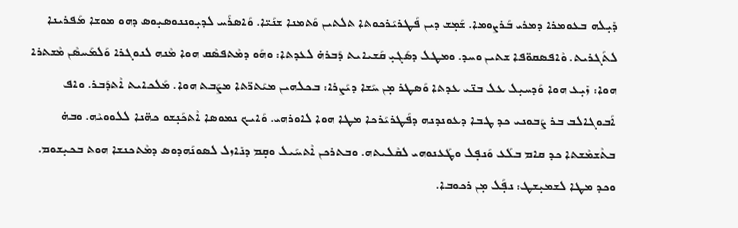ܕܺܝ̣ܠܗ ܒܥܘܡܪܐ ܕܡܪܝ ܒܰܪܨܘܡܐ. ܫܰܡ̣ܫ ܕܝܢ ܦܰܛܪܝܰܪܟܘܬܐ ܬܠܬܝܢ ܘܰܬܡܢܐ ܫܢܰܝ̈ܐ. ܘܰܐܣܪܰܚ ܠܕܝ̣ܘܢܢܘܣܝ̣ܘܣ ܕܗܘ ܡܘܫܐ ܡܰܦܪܝܢܐ ܠܬܰܓܪܝܬ. ܘܶܐܦܣܩܘ̈ܦܐ ܫܬܝܢ ܘܚܕ. ܘܡܛܠ ܕܣܰܓܝ̣ ܩܰܫܝܐܝܬ ܕܰܒܪܗ̇ ܠܥܕܬܐ: ܘܗܰܘ ܕܡܶܬܦܣܶܩ ܗܘܐ ܡܶܢܗ ܠܢܘܓܪܐ ܘܰܠܡܰܚܣܶܢ ܡܶܫܬܪܐ ܗܘܐ: ܙܺܝ̣ܥ ܗܘܐ ܘܰܕܚܝ̣ܠ ܥܠ ܒܢ̈ܝ ܥܕܬܐ ܘܰܣܛܪ ܡ̣ܢ ܚܰܫܐ ܕܝܰܨܪܐ: ܒܟܠܗܝܢ ܡܝܰܬܪ̈ܬܐ ܡܨܰܒܬ ܗܘܐ. ܡܰܠܟܐܝܬ ܐܶܬܕܰܒܪ. ܘܐܦ ܐܰܒܘܓܐܠܒ ܒܪ ܨܰܒܘܢܝ ܟܕ ܛܒܐ ܕܥܘܢܕܢܗ ܕܦܰܛܪܝܰܪܟܐ ܡܛܐ ܗܘܐ ܠܐܘܪܗܝ. ܘܰܐܝܟ ܢܡܘܣܐ ܐܶܬܟܰܢ̣ܫܘ ܟܗ̈ܢܐ ܠܠܘܘܝܶܗ. ܘܒܗ̇ ܒܬܶܫܡܶܫܬܐ ܟܕ ܩܐܡ ܒܠܰܥ ܘܰܢܦ̣ܠ ܘܛܰܥܢܘܗܝ ܠܩܶܠܝܬܗ. ܘܒܬܪܟܢ ܐܶܬܚܰܝܠ ܘܩ̣ܡ ܕܢܺܐܙܠ ܠܣܘܢܰܗܕܘܣ ܕܡܶܬܟܢܫܐ ܗܘܬ ܒܟܝ̣ܫܘܡ. ܘܟܕ ܡܛܐ ܠܫܡܝ̣ܫܛ: ܢܦ̣ܰܠ ܡ̣ܢ ܪܟܘܒܐ.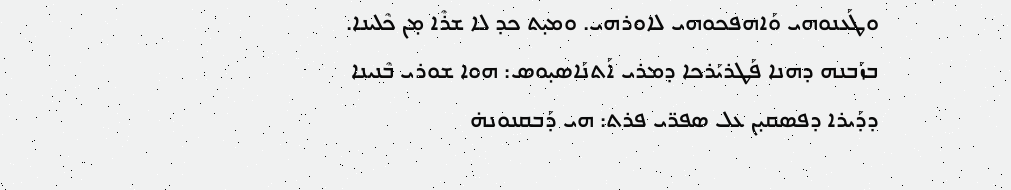ܘܛܰܥܢܘܗܝ ܘܰܐܗܦܟܘܗܝ ܠܐܘܪܗܝ. ܘܡܝ̣ܬ ܟܕ ܠܐ ܫܪܶܐ ܡ̣ܢ ܟܶܠܝܢܐ. ܒܙܰܒܢܗ ܕܗܢܐ ܦܰܛܪܝܰܪܟܐ ܕܡܪܝ ܐܰܬܢܰܐܣܝ̣ܘܣ: ܗܘܐ ܫܘܪܝ ܒܶܢܝܢܐ ܕܕܰܝܪܐ ܕܦܣܩܝ̣ܢ ܥܠ ܣܦܪ̈ܝ ܦܪܬ: ܗܝ ܕܰܒܩܢܘܢܗ̇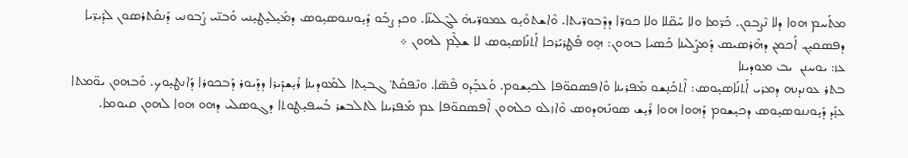ܡܬܰܚܡ ܗܘܐ ܕܠܐ ܢܶܨܒܘܢ. ܟܰܪ̈ܡܐ ܘܠܐ ܚܰܩ̈ܠܐ ܘܠܐ ܟܘܪ̈ܐ ܕܕܶܒܘܪ̈ܝܬܐ. ܘܶܐܫܬܘܺܝ̣ܘ ܥܡܘܪ̈ܝܗ̇ ܠܓܶܠܝܢ̈ܐ. ܘܟܕ ܨܒܰܘ ܕܺܝ̣ܘܢܢܘܣܝ̣ܘܣ ܕܡܺܝ̣ܠܝ̣ܛܝ̣ܢܝ ܘܰܒܢ̈ܝ ܨܰܒܘܢܝ ܕܰܢܩܰܬܪܣܘܢ ܠܕܰܝܪ̈ܝܐ ܕܦܣܩܝ̣ܢ. ܐܰܟܡܢ ܕܗܶܪܣܝܣ ܕܰܡܨܰܠܝܢܐ ܟܰܣܝܐ ܒܗܘܢ: ܗ̣ܘ ܦܰܛܪܝܰܪܟܐ ܐܰܬܢܰܐܣܝ̣ܘܣ ܠܐ ܫܠ̣ܶܡ ܠܗܘܢ ܀
ܥܙ: ܝܘܚܢܢ  ܝܒ ܡܘܕܝܢܐ
ܒܬܪ ܥܘܢܕܢܗ ܕܡܪܝ ܐܰܬܢܰܐܣܝ̣ܘܣ: ܐܶܬܟܰܢ̣ܫܘ ܡܰܦܪܝܢܐ ܘܶܐܦܣܩܘ̈ܦܐ ܠܟܝ̣ܫܘܡ. ܘܰܥܒ̣ܰܕܘ ܦܶܣ̈ܐ. ܘܢܶܦܩܰܬ݀ ܓܒܝ̣ܬܐ ܠܡܰܘܕܝܢܐ ܪܺܝ̣ܫܕܰܝܪܐ ܕܕܰܝܘܪ ܕܰܒܟܘܪܐ ܕܰܐܢܛܝ̣ܘܟ. ܘܰܒܗܘܢ ܝܘ̈ܡܬܐ ܥܢ̣ܰܕ ܕܺܝ̣ܘܢܢܘܣܝ̣ܘܣ ܕܟܝ̣ܫܘܡ ܕܰܗܘܐ ܗܘܐ ܪܺܝ̣ܫ ܣܘܢܰܗܕܘܣ ܘܶܐܙܠܘ ܟܠܗܘܢ ܐܶܦܣܩܘ̈ܦܐ ܥܡ ܡܰܦܪܝܢܐ ܠܬܠܒܫܪ ܒܰܚܦܝ̣ܛܘܬܐ ܕܓܘܣܠܝ ܕܗܘ ܗܘܐ ܠܗܘܢ ܩܝܘܡܐ.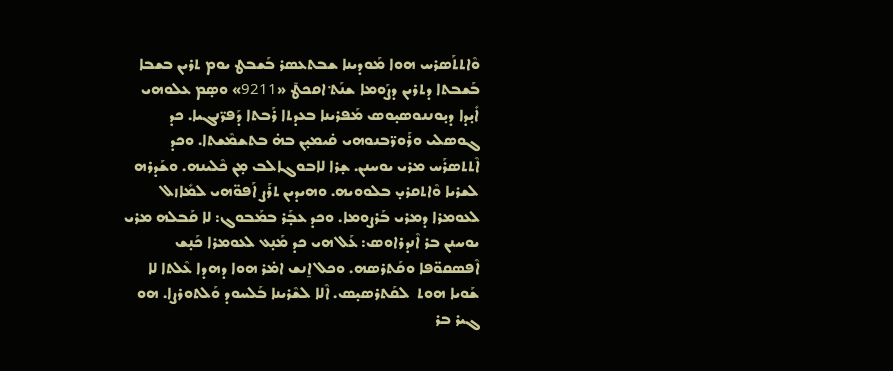ܘܶܐܬܬܰܣܪܚ ܗܘܐ ܡܰܘܕܝܢܐ ܫܒܬܥܣܪ ܒܰܫܒܛ ܝܘܡ ܬܪܝܢ ܒܫܒܐ ܒܰܫܒܬܐ ܕܬܪܝܢ ܕܨܰܘܡܐ ܫܢܰܬ݀ ܐܩܟܛ̄ «9211» ܘܣ̣ܡ ܥܠܘܗܝ ܐܺܝ̣ܕܐ ܕܝ̣ܘܢܢܘܣܝ̣ܘܣ ܡܰܦܪܝܢܐ ܒܥܕܬܐ ܪܰܒܬܐ ܕܰܦܪ̈ܢܓܝܐ. ܟܕ ܓܘܣܠܝ ܘܪܰܘܪ̈ܒܢܘܗܝ ܩ̇ܝܡܝ̣ܢ ܒܗ̇ ܒܬܫܡܶܫܬܐ. ܘܟܕ ܐܶܬܬܣܪܰܚ ܡܪܝ ܝܘܚܢܢ. ܫ̣ܪܐ ܠܐܒܘܓܐܠܒ ܡ̣ܢ ܟܶܠܝܢܗ. ܘܫܰܕܪܗ ܠܫܪܝܐ ܘܶܐܬܩܪܝ̣ ܒܠܘܘܝܗ. ܘܗܝܕܝܢ ܬܪܰܨ ܐܰܦܘ̈ܗܝ ܠܡܺܐܙܠ ܠܥܘܡܪܐ ܕܡܪܝ ܒܰܪܨܘܡܐ. ܘܟܕ ܥܒ̣ܰܪ ܒܡܰܒܘܓ: ܠܐ ܩܰܒܠܗ ܡܪܝ ܝܘܚܢܢ ܒܪ ܐܶܢܕܪܐܘܣ: ܥܰܠ ܗܝ ܟܕ ܡܰܢ̣ܥ ܠܥܘܡܪܐ ܟܰܢ̣ܫ ܐܶܦܣܩܘ̈ܦܐ ܘܩܰܬܪܣܗ. ܘܟܠ ܐ̱ܢܫ ܐܡ̇ܪ ܗܘܐ ܕܗܕܐ ܥܶܠܬܐ ܠܐ ܫܰܘܝܐ ܗܘܬ  ܠܩܰܬܪܣܝ̣ܣ. ܐܶܠܐ ܠܫܶܪܝܢܐ ܒܰܠܚܘܕ ܘܰܠܬܘܪܨܐ. ܗܘ ܓܝܪ ܒܪ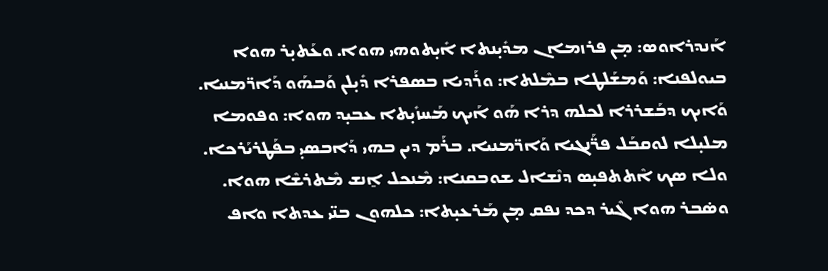ܐܰܢܕܪܐܘܣ: ܡ̣ܢ ܦܪܙܡܐܢ ܡܕܺܝ̣ܢܬܐ ܐܺܝ̣ܬܘܗܝ ܗܘܐ. ܘܥܰܬܝ̣ܪ ܗܘܐ ܒܝܘܠܦܢܐ: ܘܰܡܫܰܠܛܐ ܒܡܶܠܬܐ: ܘܪܰܕܝܐ ܒܣܦܪܐ ܕܺܝ̣ܠܢ ܘܰܒܗܰܘ ܕܰܐܪ̈ܡܢܝܐ. ܘܰܐܝܟ ܕܒܰܫܪܪܐ ܠܟܠܗ ܕܪܐ ܗܰܘ ܐܰܝܟ ܡܰܚܙܺܝ̣ܬܐ ܥܒܝ̣ܕ ܗܘܐ: ܘܦܘܡܐ ܡܠܝ̣ܠܐ ܠܘܩܒܰܠ ܦܪ̈ܰܢܓܝܐ ܘܰܐܪ̈ܡܢܝܐ. ܒܪܰܡ ܕܝܢ ܒܗܝ ܕܰܐܒܣܝ̣ ܒܦܰܛܪܝܰܪܟܐ. ܘܠܐ ܣܟ ܐܶܬܬܦܝ̣ܣ ܕܢܶܫܐܠ ܫܘܒܩܢܐ: ܡܶܢܟܠ ܐ̱ܢܫ ܡܶܬܪܫܶܐ ܗܘܐ. ܘܣ̇ܒܪ ܗܘܐ ܓܶܝܪ ܕܟܕ ܢܦܩ ܡ̣ܢ ܡܰܪܥܝ̣ܬܐ: ܟܠܗܘܢ ܒܢ̈ܝ ܥܕܬܐ ܘܐܦ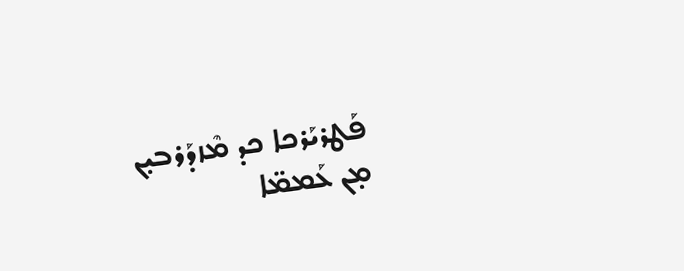ܦܰܛܪܝܰܪܟܐ ܟܕ ܡܶܙܕܰܪܒܝ̣ܢ ܡ̣ܢ ܥܰܡܡ̈ܐ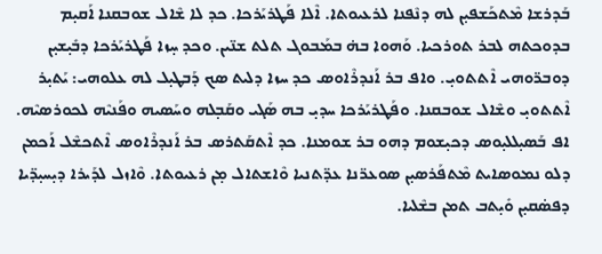ܒܰܕܪܫܐ ܡܶܬܟܰܫܦܝ̣ܢ ܠܗ ܕܢܶܦܢܐ ܠܪܥܝܘܬܐ. ܐܶܠܐ ܦܰܛܪܝܰܪܟܐ. ܟܕ ܠܐ ܫܶܐܠ ܫܘܒܩܢܐ ܐܰܩܝ̣ܡ ܒܕܘܟܬܗ ܠܒܪ ܬܘܪܟܝܐ. ܘܰܗܘܐ ܒܗ̇ ܒܡܰܒܘܓ ܬܠܬ ܫܢ̈ܝܢ. ܘܟܕ ܚ̣ܙܐ ܦܰܛܪܝܰܪܟܐ ܕܒܺܝ̣ܫܝ̣ܢ ܕܘܒܪ̈ܘܗܝ ܐܶܬܬܘܝ̣. ܘܐܦ ܒܪ ܐܰܢܕܪܶܐܘܣ ܟܕ ܚܙܐ ܕܠܝܬ ܣܟ ܕܰܒܛܝ̣ܠ ܠܗ ܥܠܘܗܝ: ܝܰܬܝ̣ܪ ܐܶܬܬܘܝ̣ ܘܫܶܐܠ ܫܘܒܩܢܐ. ܘܦܰܛܪܝܰܪܟܐ ܚܕܝ̣ ܒܗ ܣܰܓܝ ܘܩܰܒ̣ܠܗ ܘܚܰܣܝܗ ܘܦܰܢܝܶܗ ܠܟܘܪܣܝܶܗ. ܐܦ ܒܰܣܝ̣ܠܠܝ̣ܘܣ ܕܟܝ̣ܫܘܡ ܕܗܘ ܒܪ ܫܘܡܢܐ. ܟܕ ܐܶܬܩܰܬܪܣ ܒܪ ܐܰܢܕܪܶܐܘܣ ܐܶܬܟܫܶܠ ܐܰܟܡܢ ܕܠܘ ܢܡܘܣܐܝܬ ܡܶܬܦܰܪܣܝ̣ܢ ܣܘܥܪ̈ܢܐ ܥܕ̈ܬܢܝܐ ܘܶܐܫܬܐܠ ܡ̣ܢ ܪܥܝܘܬܐ. ܘܶܐܙܠ ܠܕܰܝܪܐ ܕܝ̣ܚܝ̣ܕ̈ܝܐ ܕܦܣ̇ܩܝ̣ܢ ܘܺܝ̣ܬܒ ܬܡܢ ܒܫܶܠܝܐ.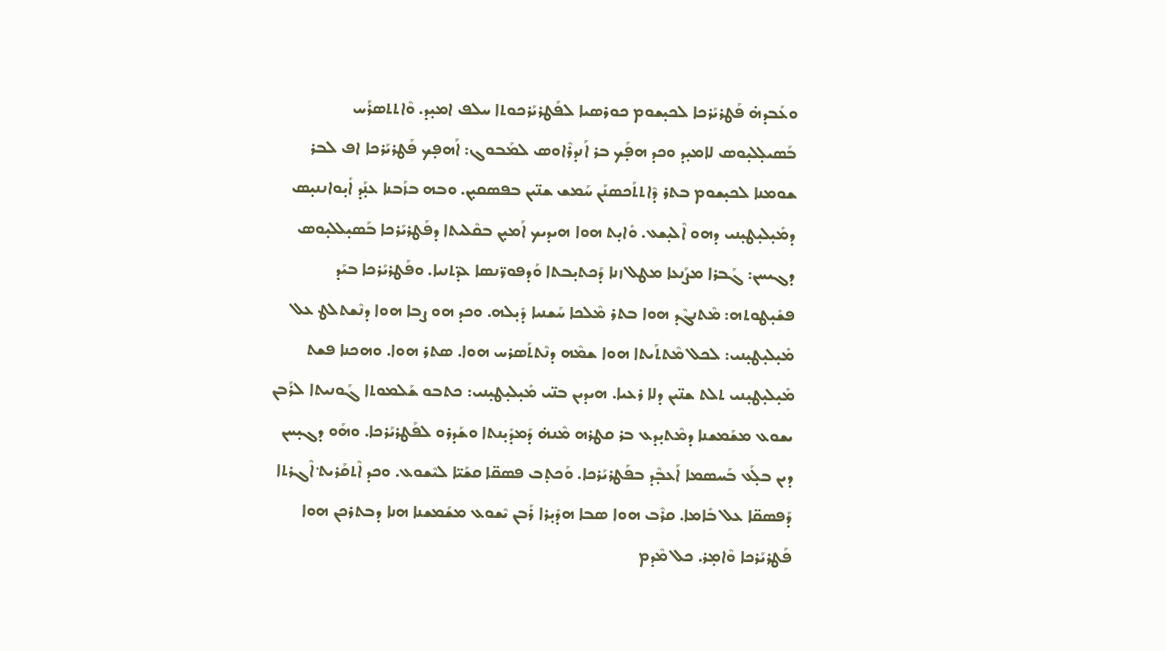ܘܥܰܒܕܗ̇ ܦܰܛܪܝܰܪܟܐ ܠܟܝ̣ܫܘܡ ܟܘܪܣܝܐ ܠܦܰܛܪܝܰܪܟܘܬܐ ܚܠܦ ܐܡܝ̣ܕ. ܘܶܐܬܬܣܪܰܚ ܒܰܣܝܠ̣ܠܝ̣ܘܣ ܠܐܡܝ̣ܕ ܘܟܕ ܗܦ̣ܰܟ ܒܪ ܐܰܢܕܪܶܐܘܣ ܠܡܰܒܘܓ: ܐܰܗܦ̣ܟ ܦܰܛܪܝܰܪܟܐ ܐܦ ܠܒܪ ܫܘܡܢܐ ܠܟܝ̣ܫܘܡ ܒܬܪ ܕܶܐܬܬܰܟܣܢܰܢ ܚܰܡܫ ܫܢ̈ܝܢ ܒܦܣܩܝ̣ܢ. ܘܒܗ ܒܙܰܒܢܐ ܥܢ̣ܰܕ ܐܺܝ̣ܘܐܢܢܝ̣ܣ ܕܡܺܝ̣ܠܝ̣ܛܝ̣ܢܝ ܕܗܘ ܐܶܠܝ̣ܫܥ. ܘܺܐܝ̣ܬ ܗܘܐ ܗܝܕܝܟ ܐܰܡܝ̣ܢ ܒܩܶܠܝܬܐ ܕܦܰܛܪܝܰܪܟܐ ܒܰܣܝ̣ܠܠܝ̣ܘܣ ܕܓܝܚܢ: ܓܰܒܪܐ ܡܨܰܢܥܐ ܡܛܠ ܙܢܐ ܕܰܟܬܝ̣ܒܬܐ ܘܰܕܦܘܪ̈ܢܣܐ ܥܕ̈ܬܢܝܐ. ܘܦܰܛܪܝܰܪܟܐ ܒܝܰܕ ܦܫܺܝ̣ܛܘܬܗ: ܡܶܬܢܓܶܕ ܗܘܐ ܒܬܪ ܡܶܠܟܐ ܚܰܫܢܝܐ ܕܺܝ̣ܠܗ. ܘܟܕ ܗܘ ܨܒܐ ܗܘܐ ܕܢܶܫܬܠܛ ܥܠ ܡܺܝ̣ܠܝ̣ܛܝ̣ܢܝ: ܠܟܠ ܡܶܬܬܰܝܬܐ ܗܘܐ ܫܡܶܗ ܕܢܶܬܬܰܣܪܚ ܗܘܐ. ܣܬܪ ܗܘܐ. ܘܗܟܢܐ ܦܫܬ ܡܺܝ̣ܠܝ̣ܛܝ̣ܢܝ ܬܠܬ ܫܢ̈ܝܢ ܕܠܐ ܪܥܝܐ. ܗܝܕܝܢ ܒܢ̈ܝ ܡܺܝ̣ܠܝ̣ܛܝ̣ܢܝ: ܟܬܒܘ ܫܰܠܡܘܬܐ ܓܰܘܢܝܬܐ ܠܪܰܒܢ ܝܫܘܥ ܡܫܰܡܫܢܐ ܕܡܶܬܝ̣ܕܥ ܒܪ ܩܛܪܗ ܡܶܢܗ̇ ܕܰܡܕܺܝ̣ܢܬܐ ܘܫܰܕܪܘ ܠܦܰܛܪܝܰܪܟܐ. ܘܗܰܘ ܕܓܝ̣ܚܢ ܕܝܢ ܒܠ̣ܰܥ ܒܰܚܣܡܐ ܐܰܥܒ̣ܶܕ ܒܦܰܛܪܝܰܪܟܐ. ܘܰܟܬ̣ܒ ܦܣܩ̈ܐ ܩܫܰܝ̈ܐ ܠܝܶܫܘܥ. ܘܟܕ ܐܶܬܩܰܪܝܬ݀ ܐܶܓܪܬܐ ܕܰܦܣܩ̈ܐ ܥܠ ܒܺܐܡܐ. ܩܪܶܒ ܗܘܐ ܣܒܐ ܗܕܺܝ̣ܪܐ ܪܰܒܢ ܝܶܫܘܥ ܡܫܰܡܫܢܐ ܗܢܐ ܕܒܬܪܟܢ ܗܘܐ ܦܰܛܪܝܰܪܟܐ ܘܶܐܡ̣ܪ. ܟܠ ܡܶܕܡ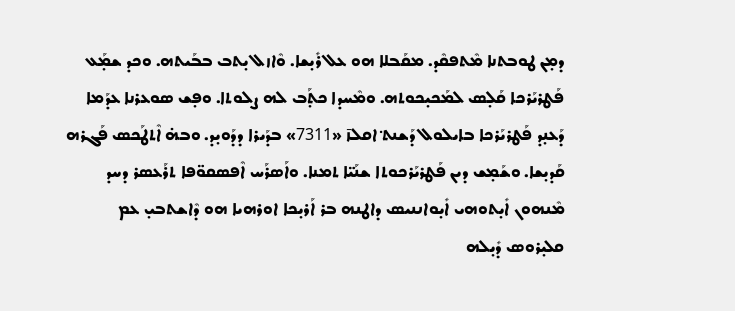ܕܡ̣ܢ ܛܘܒܬܢܐ ܡܶܬܦܩܶܕ. ܡܩܰܒܠܐ ܗܘ ܥܠ ܪܺܝ̣ܫܐ. ܘܶܐܙܠ ܝ̣ܬܒ ܒܒܰܝܬܗ. ܘܟܕ ܫܡ̣ܰܥ ܦܰܛܪܝܰܪܟܐ ܩܰܠ̣ܣ ܠܡܰܟܝ̣ܟܘܬܗ. ܘܡܶܚܕܐ ܟܬ̣ܰܒ ܠܗ ܨܠܘܬܐ. ܘܦ̣ܫ ܣܘܥܪܢܐ ܥܕܰܡܐ ܕܰܥܢ̣ܕ ܦܰܛܪܝܰܪܟܐ ܒܐܝܠܘܠ ܕܰܫܢܬ݀ ܐܩܠܙ̄ «7311» ܒܕܰܝܪܐ ܕܕܰܘܝ̣ܕ. ܘܒܗ̇ ܐܶܬܛܰܟܣ ܦܰܓܪܗ ܩܰܕܝ̣ܫܐ. ܘܫܰܡ̣ܫ ܕܝܢ ܦܰܛܪܝܰܪܟܘܬܐ ܫܢܰܝ̈ܐ ܬܡܢܐ. ܘܐܰܣܪܰܚ ܐܶܦܣܩܘ̈ܦܐ ܬܪܰܥܣܪ ܕܚܕ ܡܶܢܗܘܢ ܐܺܝ̣ܬܘܗܝ ܐܺܝ̣ܘܐܢܢܝܣ ܕܐܛܢܗ ܒܪ ܐܰܪܝ̣ܟܐ ܐܘܪܗܝܐ ܗܘ ܕܶܐܫܬܒܝ̣ ܥܡ ܩܠܝ̣ܪܘܣ ܕܺܝ̣ܠܗ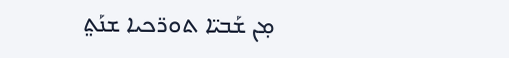ܡ̣ܢ ܫܰܒܝ̈ܐ ܬܘܪ̈ܟܝܐ ܫܢܰܬ݀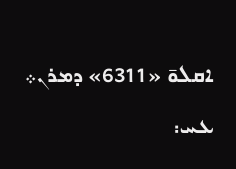ܐܩܠܘ̄ «6311» ܕܡܪܢ܀
ܥܚ: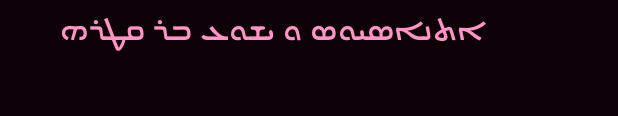ܐܬܢܐܣܝܘܣ ܘ ܝܫܘܥ ܒܪ ܩܛܪܗ